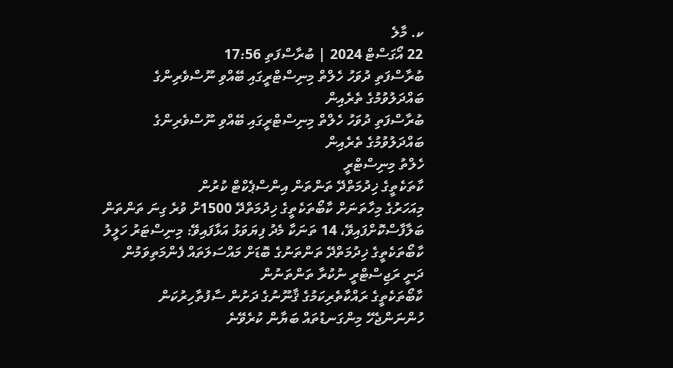ކ. މާލެ
22 އޯގަސްޓް 2024 | ބުރާސްފަތި 17:56
ބުރާސްފަތި ދުވަހު ހެލްތް މިނިސްޓްރީގައި ބޭއްވި ނޫސްވެރިންގެ ބައްދަލުވުމުގެ ތެރެއިން
ބުރާސްފަތި ދުވަހު ހެލްތް މިނިސްޓްރީގައި ބޭއްވި ނޫސްވެރިންގެ ބައްދަލުވުމުގެ ތެރެއިން
ހެލްތު މިނިސްޓްރީ
ކާތަކެތީގެ ޚިދުމަތްދޭ ތަންތަން އިންސްޕެކްޓް ކުރުން
މިއަހަރުގެ މިހާތަނަށް ކާބޯތަކެތީގެ ޚިދުމަތްދޭ 1500ށް ވުރެ ގިނަ ތަންތަން ބަލާފާސްކޮށްފައިވޭ، 14 ތަނަކާ މެދު ފިޔަވަޅު އަޅާފައިވޭ: މިނިސްޓަރު ހަލީލު
ކާބޯތަކެތީގެ ޚިދުމަތްދޭ ތަންތަނުގެ ބޮޑަށް މައްސަލަތައް ފެންމަތިވަމުން ދަނީ ރަޖިސްޓްރީ ނުކުރާ ތަންތަނުން
ކާބޯތަކެތީގެ ރައްކާތެރިކަމުގެ ޤާނޫނުގެ ދަށުން ސާފުތާހިރުކަން ހުންނަންޖެހޭ މިންގަނޑުތައް ބަޔާން ކުރެވޭނެ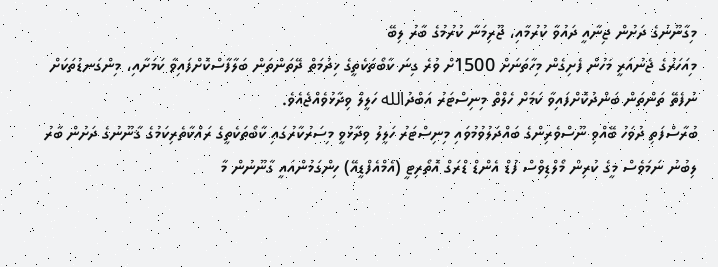މިގާނޫނުގެ ދަށުން ޖިނާއީ ދައުވާ ކުރުމާއި، ޖޫރިމަނާ ކުރުމުގެ ބާރު ލިބޭ
މިއަހަރުގެ ޖެނުއަރީ މަހުން ފެށިގެން މިހާތަނަށް 1500ށް ވުރެ ގިނަ ކާބޯތަކެތީގެ ޚިދުމަތް ދޭތަންތަން ބަލާފާސްކޮށްފައިވާ ކަމަށާއި، މިންގަނޑުތަކަށް ނުފެތޭ ތަންތަން ބަންދުކޮށްފައިވާ ކަމަށް ހެލްތް މިނިސްޓަރު އަބްދުالله ހަލީލް ވިދާޅުވެއްޖެއެވެ.
ބުރާސްފަތި ދުވަހު ބޭއްވި ނޫސްވެރިންގެ ބައްދަލުވުމުވައި މިނިސްޓަރު ހަލީލު ވިދާޅުވީ މިސަރުކާރުގައި ކާބޯތަކެތީގެ ރައްކާތެރިކަމުގެ ޤާނޫނުގެ ދަށުން ބާރު ލިބުނު ނަމަވެސް މީގެ ކުރިން މޯލްޑިވްސް ފުޑް އެންޑް ޑްރަގް އޮތޯރިޓީ (އެމްއެފްޑީއޭ) ހިންގަމުންއައީ ގާނޫނުން މާ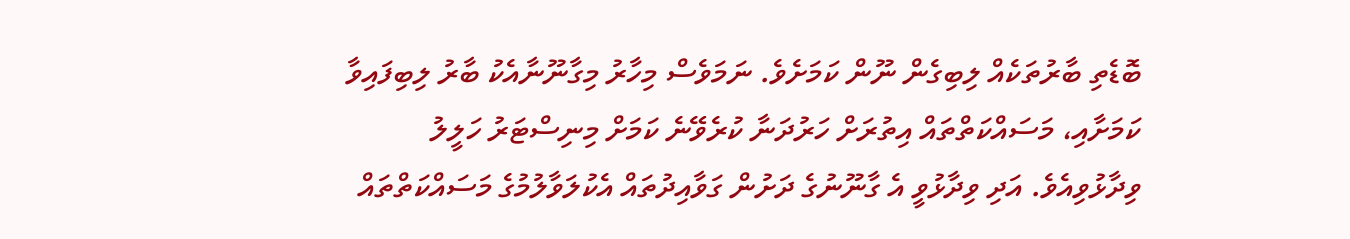ބޮޑެތި ބާރުތަކެއް ލިބިގެން ނޫން ކަމަށެވެ. ނަމަވެސް މިހާރު މިގާނޫނާއެކު ބާރު ލިބިފައިވާ ކަމަށާއި، މަސައްކަތްތައް އިތުރަށް ހަރުދަނާ ކުރެވޭނެ ކަމަށް މިނިސްޓަރު ހަލީލު ވިދާޅުވިއެވެ. އަދި ވިދާޅުވީ އެ ގާނޫނުގެ ދަށުން ގަވާއިދުތައް އެކުލަވާލުމުގެ މަސައްކަތްތައް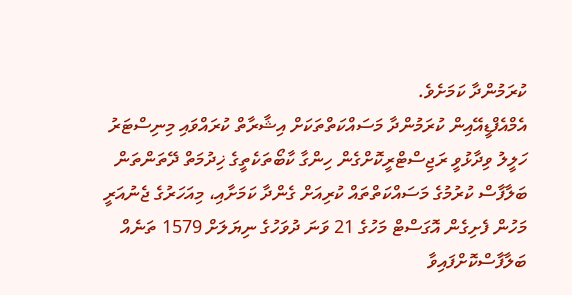ކުރަމުންދާ ކަމަށެވެ.
އެމްއެފްޑީއޭއިން ކުރަމުންދާ މަސައްކަތްތަކަށް އިޝާރާތް ކުރައްވައި މިނިސްޓަރު ހަލީލު ވިދާޅުވީ ރަޖިސްޓްރީކޮށްގެން ހިންގާ ކާބޯތަކެތީގެ ޚިދުމަތް ދޭތަންތަން ބަލާފާސް ކުރުމުގެ މަސައްކަތްތައް ކުރިއަށް ގެންދާ ކަމަށާއި، މިއަހަރުގެ ޖެނުއަރީ މަހުން ފެށިގެން އޮގަސްޓް މަހުގެ 21 ވަނަ ދުވަހުގެ ނިޔަލަށް 1579 ތަނެއް ބަލާފާސްކޮށްފައިވާ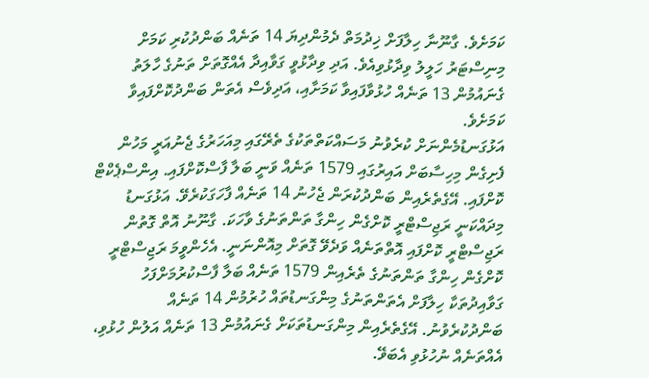ކަމަށެވެ. ގާނޫނާ ހިލާފަށް ޚިދުމަތް ދެމުންދިޔަ 14 ތަނެއް ބަންދުކުރި ކަމަށް މިނިސްޓަރު ހަލީލު ވިދާޅުވިއެވެ. އަދި ވިދާޅުވީ ގަވާއިދާ އެއްގޮތަށް ތަނުގެ ހާލަތު ގެނައުމުން 13 ތަނެއް ހުޅުވާފައިވާ ކަމަށާއި، އަދިވެސް އެތަން ބަންދުކޮށްފައިވާ ކަމަށެވެ.
އަޅުގަނޑުމެންނަށް ކުރެވުނު މަސައްކަތްތަކުގެ ތެރޭގައި މިއަހަރުގެ ޖެނުއަރީ މަހުން ފެށިގެން މިހިސާބަށް އައިރުގައި 1579 ތަނެއް ވަނީ ބަލާ ފާސްކޮށްފައި. އިންސްޕެކްޓް ކޮށްފައި. އޭގެތެރެއިން ބަންދުކުރަން ޖެހުނު 14 ތަނެއް ފާހަގަކުރެވޭ. އަޅުގަނޑު މިދައްކަނީ ރަޖިސްޓްރީ ކޮށްގެން ހިންގާ ތަންތަނުގެ ވާހަކަ. ގާނޫނު އޮތް ގޮތުން ރަޖިސްޓްރީ ކޮށްފައި އޮތްތަނެއް ވަދެވޭ ގޮތަށް މިއޮންނަނީ. އެހެންވީމަ ރަޖިސްޓްރީ ކޮށްގެން ހިންގާ ތަންތަނުގެ ތެރެއިން 1579 ތަނެއް ބަލާ ފާސްކުރުމަށްފަހު ގަވާއިދުތަކާ ހިލާފަށް އެތަންތަނުގެ މިންގަނޑުތައް ހުރުމުން 14 ތަނެއް ބަންދުކުރެވުނު. އޭގެތެރެއިން މިންގަނޑުތަކަށް ގެނައުމުން 13 ތަނެއް އަލުން ހުޅުވި، އެއްތަނެއް ނުހުޅުވި އެބަވޭ.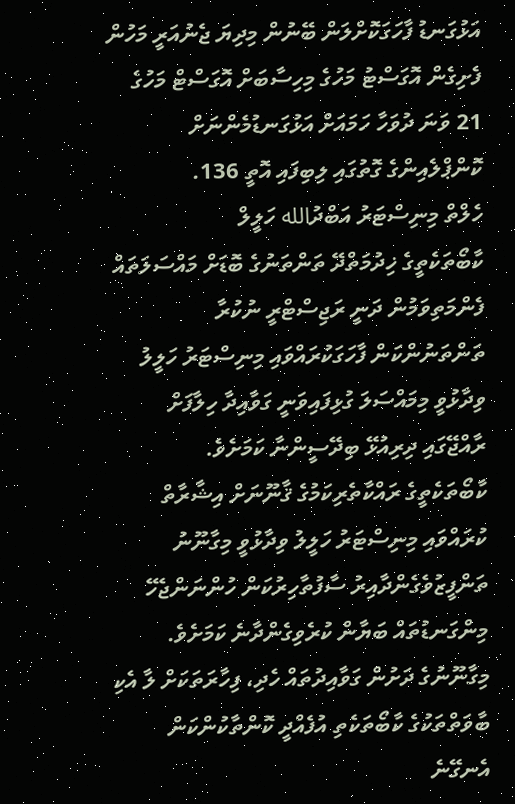އަޅުގަނޑު ފާހަގަކޮށްލަން ބޭނުން މިދިޔަ ޖެނުއަރީ މަހުން ފެށިގެން އޮގަސްޓު މަހުގެ މިހިސާބަށް އޮގަސްޓް މަހުގެ 21 ވަނަ ދުވަހާ ހަމައަށް އަޅުގަނޑުމެންނަށް ކޮންޕްލެއިންގެ ގޮތުގައި ލިބިފައި އޮތީ 136.
ހެލްތް މިނިސްޓަރު އަބްދުالله ހަލީލް
ކާބޯތަކެތީގެ ޚިދުމަތްދޭ ތަންތަނުގެ ބޮޑަށް މައްސަލަތައް ފެންމަތިވަމުން ދަނީ ރަޖިސްޓްރީ ނުކުރާ ތަންތަނުންކަން ފާހަގަކުރައްވައި މިނިސްޓަރު ހަލީލު ވިދާޅުވީ މިމައްސަލަ ގުޅިފައިވަނީ ގަވާއިދާ ހިލާފަށް ރާއްޖޭގައި ދިރިއުޅޭ ބިދޭސީންނާ ކަމަށެވެ.
ކާބޯތަކެތީގެ ރައްކާތެރިކަމުގެ ޤާނޫނަށް އިޝާރާތް ކުރައްވައި މިނިސްޓަރު ހަލީލު ވިދާޅުވީ މިގާނޫނު ތަންފީޒުވެގެންދާއިރު ސާފުތާހިރުކަން ހުންނަންޖެހޭ މިންގަނޑުތައް ބަޔާން ކުރެވިގެންދާނެ ކަމަށެވެ. މިގާނޫނުގެ ދަށުން ގަވާއިދުތައް ހެދި، ފިހާރަތަކަށް ލާ އެކި ބާވަތްތަކުގެ ކާބޯތަކެތި އުފެއްދީ ކޮންތާކުންކަން އެނގޭނެ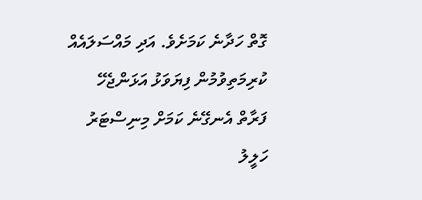ގޮތް ހަދާނެ ކަމަށެވެ. އަދި މައްސަލައެއް ކުރިމަތިވުމުން ފިޔަވަޅު އަޅަންޖެހޭ ފަރާތް އެނގޭނެ ކަމަށް މިނިސްޓަރު ހަލީލު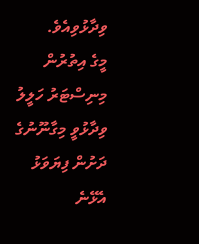ވިދާޅުވިއެވެ.
މީގެ އިތުރުން މިނިސްޓަރު ހަލީލު ވިދާޅުވީ މިގާނޫނުގެ ދަށުން ފިޔަވަޅު އެޅޭނެ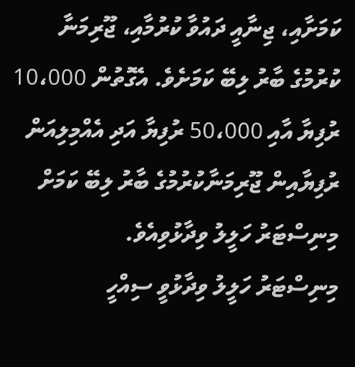ކަމަށާއި، ޖިނާއީ ދައުވާ ކުރުމާއި، ޖޫރިމަނާ ކުރުމުގެ ބާރު ލިބޭ ކަމަށެވެ. އެގޮތުން 10،000 ރުފިޔާ އާއި 50،000 ރުފިޔާ އަދި އެއްމިލިއަން ރުފިޔާއިން ޖޫރިމަނާކުރުމުގެ ބާރު ލިބޭ ކަމަށް މިނިސްޓަރު ހަލީލު ވިދާޅުވިއެވެ.
މިނިސްޓަރު ހަލީލު ވިދާޅުވީ ސިއްހީ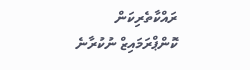ރައްކާތެރިކަން ކޮންޕްރަމައިޒް ނުކުރާނެ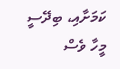ކަމަށާއި، ބިދޭސީ މީހާ ވެސް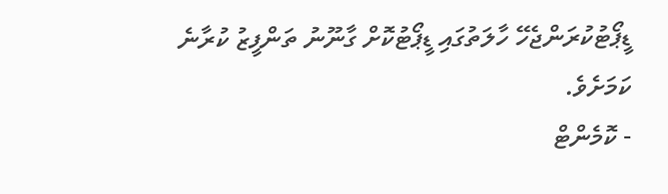ޑީޕޯޓުކުރަންޖެހޭ ހާލަތުގައި ޑީޕޯޓުކޮށް ގާނޫނު ތަންފީޒު ކުރާނެ ކަމަށެވެ.
- ކޮމެންޓް